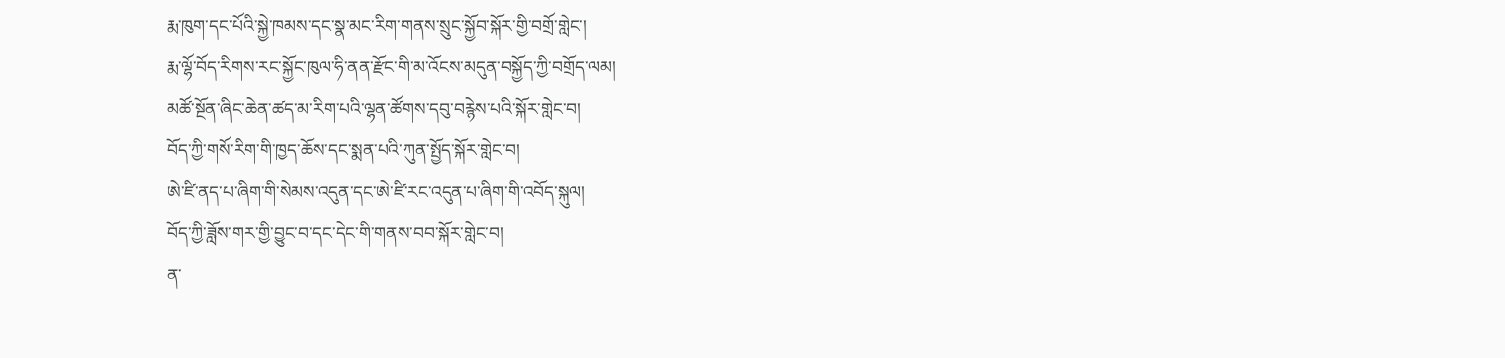རྨ་ཁུག་དང་པོའི་སྐྱེ་ཁམས་དང་སྣ་མང་རིག་གནས་སྲུང་སྐྱོབ་སྐོར་གྱི་བགྲོ་གླེང་།
རྨ་ལྷོ་བོད་རིགས་རང་སྐྱོང་ཁུལ་ཧི་ནན་རྫོང་གི་མ་འོངས་མདུན་བསྐྱོད་ཀྱི་བགྲོད་ལམ།
མཚོ་སྔོན་ཞིང་ཆེན་ཚད་མ་རིག་པའི་ལྷན་ཚོགས་དབུ་བརྙེས་པའི་སྐོར་གླེང་བ།
བོད་ཀྱི་གསོ་རིག་གི་ཁྱད་ཆོས་དང་སྨན་པའི་ཀུན་སྤྱོད་སྐོར་གླེང་བ།
ཨེ་ཛི་ནད་པ་ཞིག་གི་སེམས་འདུན་དང་ཨེ་ཛི་རང་འདུན་པ་ཞིག་གི་འབོད་སྐུལ།
བོད་ཀྱི་ཟློས་གར་གྱི་བྱུང་བ་དང་དེང་གི་གནས་བབ་སྐོར་གླེང་བ།
ན་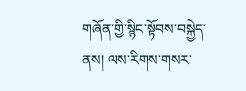གཞོན་གྱི་སྙིང་སྟོབས་བསྐྱེད་ནས། ལས་རིགས་གསར་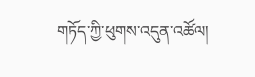གཏོད་ཀྱི་ཕུགས་འདུན་འཚོལ།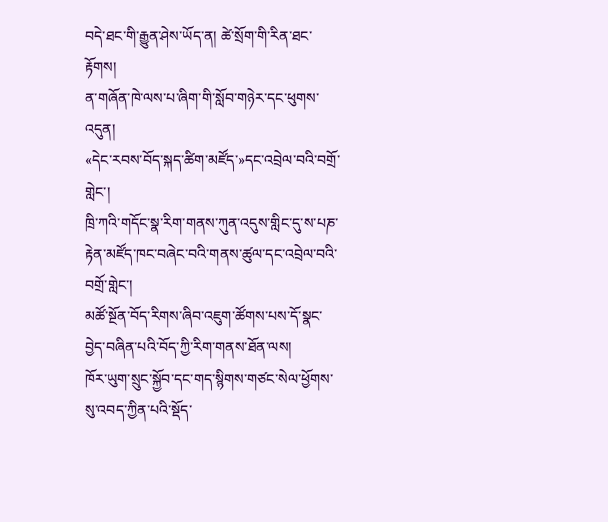བདེ་ཐང་གི་རྒྱུན་ཤེས་ཡོད་ན། ཚེ་སྲོག་གི་རིན་ཐང་རྟོགས།
ན་གཞོན་ཁེ་ལས་པ་ཞིག་གི་སློབ་གཉེར་དང་ཕུགས་འདུན།
«དེང་རབས་བོད་སྐད་ཚིག་མཛོད་»དང་འབྲེལ་བའི་བགྲོ་གླེང་།
ཁྲི་ཀའི་གདོང་སྣ་རིག་གནས་ཀུན་འདུས་གླིང་དུ་ས་པཎ་རྟེན་མཛོད་ཁང་བཞེང་བའི་གནས་ཚུལ་དང་འབྲེལ་བའི་བགྲོ་གླེང་།
མཚོ་སྔོན་བོད་རིགས་ཞིབ་འཇུག་ཚོགས་པས་དོ་སྣང་བྱེད་བཞིན་པའི་བོད་ཀྱི་རིག་གནས་ཐོན་ལས།
ཁོར་ཡུག་སྲུང་སྐྱོབ་དང་གད་སྙིགས་གཙང་སེལ་ཕྱོགས་སུ་འབད་ཀྱིན་པའི་སྡོད་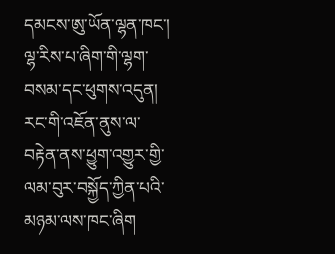དམངས་ཨུ་ཡོན་ལྷན་ཁང་།
ལྷ་རིས་པ་ཞིག་གི་ལྷག་བསམ་དང་ཕུགས་འདུན།
རང་གི་འཇོན་ནུས་ལ་བརྟེན་ནས་ཕྱུག་འགྱུར་གྱི་ལམ་བུར་བསྐྱོད་ཀྱིན་པའི་མཉམ་ལས་ཁང་ཞིག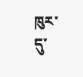ཁུར་དུ་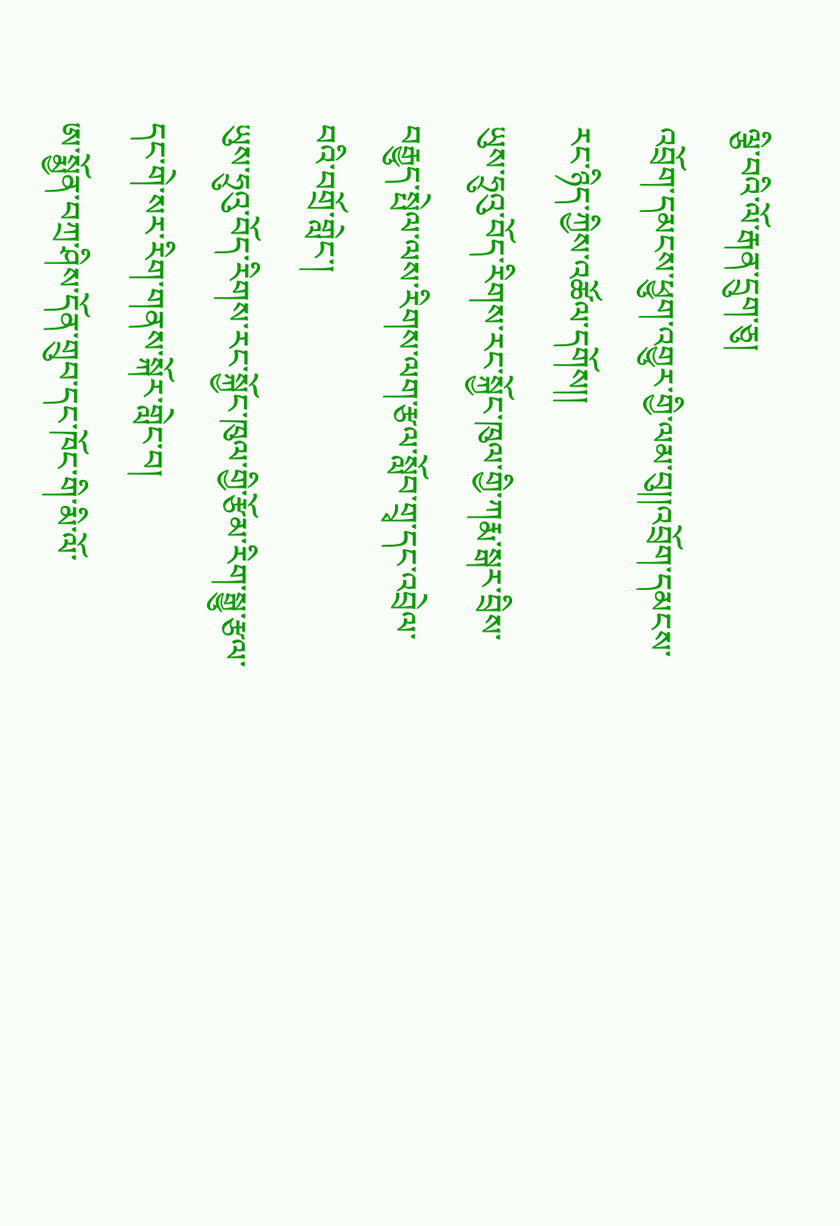ལྕི་བའི་ལོ་རྒན་དྲུག་ཅུ།
འབྲོག་དམངས་ཕྱུག་འགྱུར་གྱི་ལམ་བུ།།འབྲོག་དམངས་རང་ཉིད་ཀྱིས་འཚོལ་དགོས།།
ཡུས་ཧྲུའུ་བོད་རིགས་རང་སྐྱོང་ཁུལ་གྱི་ཀརྨ་སྒར་བྲིས་བརྒྱུད་སྤེལ་ལས་རིགས་ལག་རྩལ་སློབ་གྲྭ་དང་འབྲེལ་བའི་བགྲོ་གླེང་།
ཡུས་ཧྲུའུ་བོད་རིགས་རང་སྐྱོང་ཁུལ་གྱི་རྩོམ་རིག་སྒྱུ་རྩལ་དང་གེ་སར་རིག་གནས་སྐོར་གླེང་བ།
ཨ་སྨྱོན་བཀྲ་ཤིས་དོན་གྲུབ་དང་ཁོང་གི་མི་ལོ་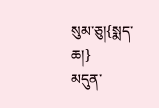སུམ་ཅུ།{སྨད་ཆ།}
མདུན་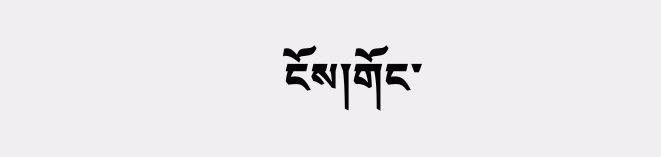ངོས།གོང་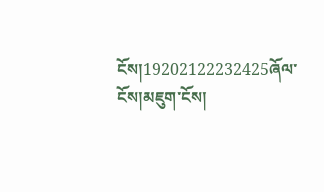ངོས།19202122232425ཞོལ་ངོས།མཇུག་ངོས།